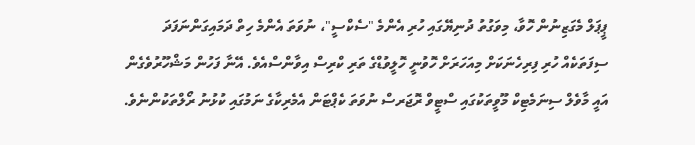ޕީޕަލް މެގަޒިނުން ހޮވާ، މިވަގުތު ދުނިޔޭގައި ހުރި އެންމެ "ސެކްސީ"، ނުވަތަ އެންމެ ހިތް ދަމައިގަންނަފަދަ ސިފަތަކެއް ހުރި ފިރިހެނަކަށް މިއަހަރަށް ހޮވުނީ ހޮލީވުޑްގެ ތަރި ކްރިސް އިވާންސްއެވެ. އޭނާ ފަހުން މަޝްހޫރުވެގެން އައީ މާވެލް ސިނަމެޓިކް މޫވީތަކުގައި ސްޓީވް ރޮޖަރސް ނުވަތަ ކެޕްޓަން އެމެރިކާގެ ނަމުގައި ކުޅުނު ރޯލްތަކުންނެވެ.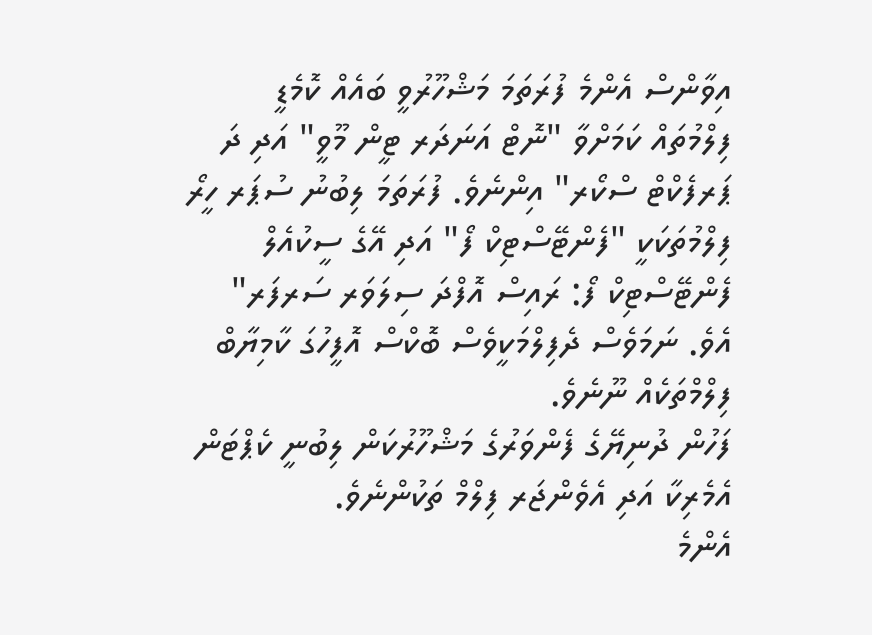އިވާންސް އެންމެ ފުރަތަމަ މަޝްހޫރުވީ ބައެއް ކޮމެޑީ ފިލްމުތައް ކަމަށްވާ "ނޮޓް އަނަދަރ ޓީން މޫވީ" އަދި ދަ ޕަރފެކްޓް ސްކޯރ" އިންނެވެ. ފުރަތަމަ ލިބުނު ސުޕަރ ހީރޯ ފިލްމުތަކަކީ "ފެންޓޭސްޓިކް ފޯ" އަދި އޭގެ ސީކުއެލް ފެންޓޭސްޓިކް ފޯ: ރައިސް އޮފްދަ ސިލަވަރ ސަރފަރ" އެވެ. ނަމަވެސް ދެފިލްމަކީވެސް ބޮކްސް އޮފީހުގަ ކާމިޔާބް ފިލްމްތަކެއް ނޫނެވެ.
ފަހުން ދުނިޔޭގެ ފެންވަރުގެ މަޝްހޫރުކަން ލިބުނީ ކެޕްޓަން އެމެރިކާ އަދި އެވެންޖަރ ފިލްމް ތަކުންނެވެ.
އެންމެ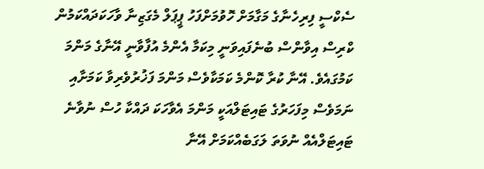ސެކްސީ ފިރިހެނާގެ މަގާމަށް ހޮވުމަށްފަހު ޕީޕަލް މެގަޒިނާ ވާހަކަދައްކަމުން ކްރިސް އިވާންސް ބުނެފައިވަނީ މިކަމާ އެންމެ އުފާވާނީ އޭނާގެ މަންމަ ކަމުގައެވެ. އޭނާ ކުރާ ކޮންމެ ކަމަކާވެސް މަންމަ ފަޚުރުވެރިވާ ކަމަށާއި ނަމަވެސް މިފަހަރުގެ ޓައިޓަލްއަކީ މަންމަ އެވާހަކަ ދައްކާ ހުސް ނުވާނެ ޓައިޓަލްއެއް ނުވަތަ ލަގަބެއްކަމަށް އޭނާ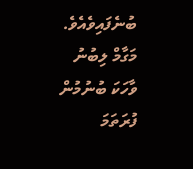ބުނެފައިވެއެވެ.
މަގާމް ލިބުނު ވާހަކަ ބުނުމުން ފުރަތަމަ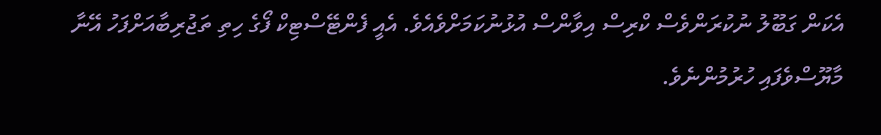އެކަން ގަބޫލު ނުކުރަންވެސް ކްރިސް އިވާންސް އުޅުނުކަމަށްވެއެވެ. އެއީ ފެންޓޭސްޓިކް ފޯގެ ހިތި ތަޖުރިބާއަށްފަހު އޭނާ މާޔޫސްވެފައި ހުރުމުންނެވެ.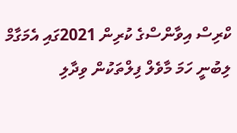ކްރިސް އިވާންސްގެ ކުރިން 2021ގައި އެމަގާމް ލިބުނީ ހަމަ މާވެލް ފިލްތަކުން ވިދާލި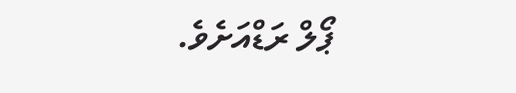ޕޯލް ރަޑްއަށެވެ.